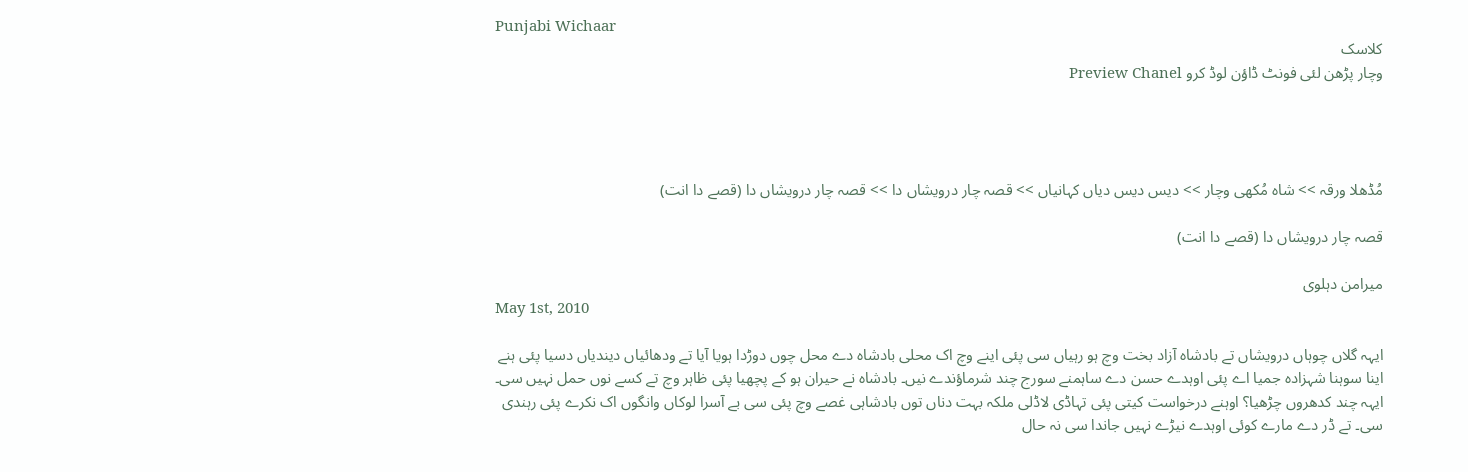Punjabi Wichaar
کلاسک
وچار پڑھن لئی فونٹ ڈاؤن لوڈ کرو Preview Chanel




مُڈھلا ورقہ >> شاہ مُکھی وچار >> دیس دیس دیاں کہانیاں >> قصہ چار درویشاں دا >> قصہ چار درویشاں دا (قصے دا انت)

قصہ چار درویشاں دا (قصے دا انت)

میرامن دہلوی
May 1st, 2010

ایہہ گلاں چوہاں درویشاں تے بادشاہ آزاد بخت وچ ہو رہیاں سی پئی اینے وچ اک محلی بادشاہ دے محل چوں دوڑدا ہویا آیا تے ودھائیاں دیندیاں دسیا پئی ہنے اینا سوہنا شہزادہ جمیا اے پئی اوہدے حسن دے ساہمنے سورج چند شرماؤندے نیں۔ بادشاہ نے حیران ہو کے پچھیا پئی ظاہر وچ تے کسے نوں حمل نہیں سی۔ ایہہ چند کدھروں چڑھیا؟ اوہنے درخواست کیتی پئی تہاڈی لاڈلی ملکہ بہت دناں توں بادشاہی غصے وچ پئی سی بے آسرا لوکاں وانگوں اک نکرے پئی رہندی سی۔ تے ڈر دے مارے کوئی اوہدے نیڑے نہیں جاندا سی نہ حال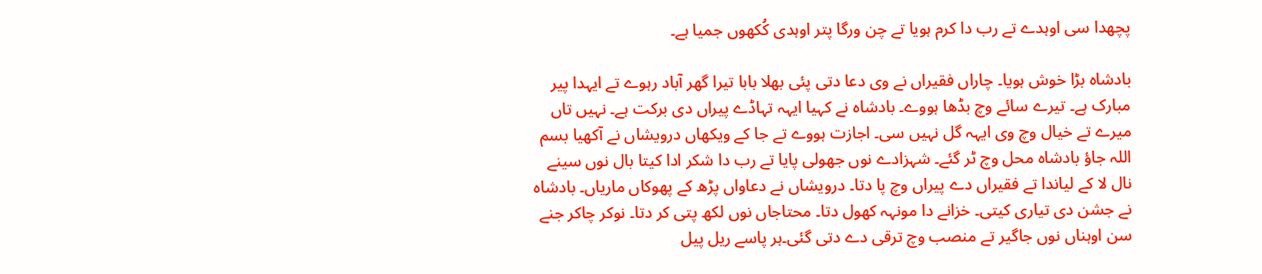پچھدا سی اوہدے تے رب دا کرم ہویا تے چن ورگا پتر اوہدی کُکھوں جمیا ہے۔

بادشاہ بڑا خوش ہویا۔ چاراں فقیراں نے وی دعا دتی پئی بھلا بابا تیرا گھر آباد رہوے تے ایہدا پیر مبارک ہے۔ تیرے سائے وچ بڈھا ہووے۔ بادشاہ نے کہیا ایہہ تہاڈے پیراں دی برکت ہے۔ نہیں تاں میرے تے خیال وچ وی ایہہ گل نہیں سی۔ اجازت ہووے تے جا کے ویکھاں درویشاں نے آکھیا بسم اللہ جاؤ بادشاہ محل وچ ٹر گئے۔ شہزادے نوں جھولی پایا تے رب دا شکر ادا کیتا بال نوں سینے نال لا کے لیاندا تے فقیراں دے پیراں وچ پا دتا۔ درویشاں نے دعاواں پڑھ کے پھوکاں ماریاں۔ بادشاہ نے جشن دی تیاری کیتی۔ خزانے دا مونہہ کھول دتا۔ محتاجاں نوں لکھ پتی کر دتا۔ نوکر چاکر جنے سن اوہناں نوں جاگیر تے منصب وچ ترقی دے دتی گئی۔ہر پاسے ریل پیل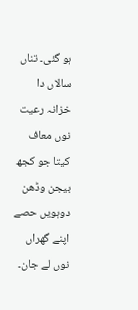ہو گئی۔ تناں سالاں دا خزانہ رعیت نوں معاف کیتا جو کجھ بیجن وڈھن دوہویں حصے اپنے گھراں نوں لے جان۔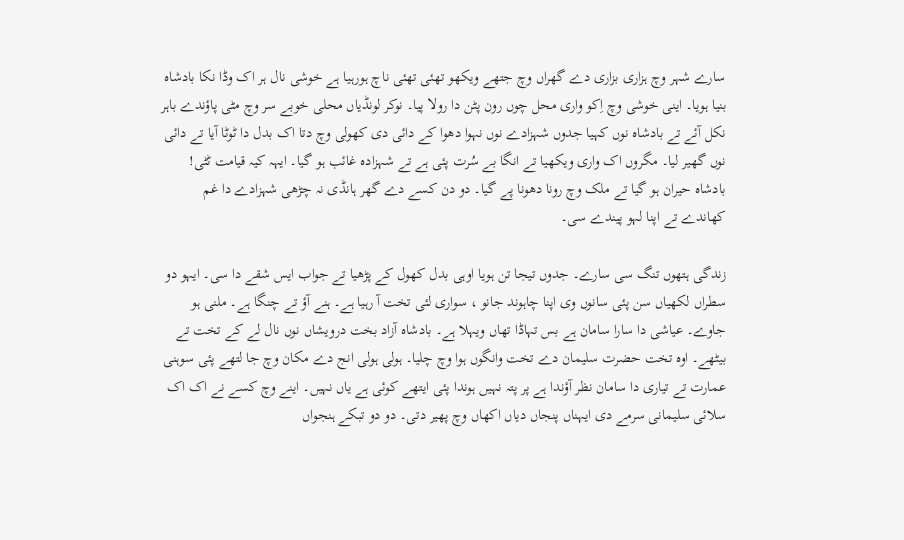سارے شہر وچ ہزاری بزاری دے گھراں وچ جتھے ویکھو تھئی تھئی ناچ ہورہیا ہے خوشی نال ہر اک وڈا نکا بادشاہ بنیا ہویا۔ اینی خوشی وچ اِکو واری محل چوں رون پٹن دا رولا پیا۔ نوکر لونڈیاں محلی خوبے سر وچ مٹی پاؤندے باہر نکل آئے تے بادشاہ نوں کہیا جدوں شہزادے نوں نہوا دھوا کے دائی دی کھولی وچ دتا اک بدل دا ٹوٹا آیا تے دائی نوں گھیر لیا۔ مگروں اک واری ویکھیا تے انگا بے سُرت پئی ہے تے شہزادہ غائب ہو گیا۔ ایہہ کیہ قیامت ٹٹی! بادشاہ حیران ہو گیا تے ملک وچ رونا دھونا پے گیا۔ دو دن کسے دے گھر ہانڈی نہ چڑھی شہزادے دا غم کھاندے تے اپنا لہو پیندے سی۔

زندگی ہتھوں تنگ سی سارے۔ جدوں تیجا تن ہویا اوہی بدل کھول کے پڑھیا تے جواب ایس شقے دا سی۔ ایہو دو سطراں لکھیاں سن پئی سانوں وی اپنا چاہوند جانو ، سواری لئی تخت آ رہیا ہے۔ ہنے آؤ تے چنگا ہے۔ ملنی ہو جاوے۔ عیاشی دا سارا سامان ہے بس تہاڈا تھاں ویہلا ہے۔ بادشاہ آزاد بخت درویشاں نوں نال لے کے تخت تے بیٹھے۔ اوہ تخت حضرت سلیمان دے تخت وانگوں ہوا وچ چلیا۔ ہولی ہولی انج دے مکان وچ جا لتھے پئی سوہنی عمارت تے تیاری دا سامان نظر آؤندا ہے پر پتہ نہیں ہوندا پئی ایتھے کوئی ہے یاں نہیں۔ اینے وچ کسے نے اک اک سلائی سلیمانی سرمے دی ایہناں پنجاں دیاں اکھاں وچ پھیر دتی۔ دو دو تبکے ہنجواں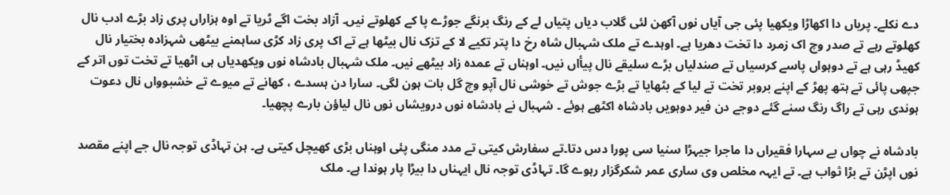دے نکلے۔ پریاں دا اکھاڑا ویکھیا پئی جی آیاں نوں آکھن لئی گلاب دیاں پتیاں لے کے رنگ برنگے جوڑے پا کے کھلوتے نیں۔ آزاد بخت اگے ٹریا تے اوہ ہزاراں پری زاد بڑے ادب نال کھلوتے رہے تے صدر وچ اک زمرد دا تخت دھریا ہے۔ اوہدے تے ملک شہبال شاہ رخ دا پتر تکیے لا کے تزک نال بیٹھا ہے تے اک پری زاد کڑی ساہمنے بیٹھی شہزادہ بختیار نال کھیڈ رہی ہے تے دوہواں پاسے کرسیاں تے صندلیاں بڑے سلیقے نال پیأاں نیں۔ اوہناں تے عمدہ زاد بیٹھے نیں۔ ملک شہبال بادشاہ نوں ویکھدیاں ہی اٹھیا تے تخت توں اتر کے جپھی پائی تے ہتھ پھڑ کے اپنے بروبر تخت تے لیا کے بٹھایا تے بڑے جوش تے خوشی نال آپو وچ گل بات ہون لگی۔ سارا دن ہسدے ، کھانے تے میوے تے خشبوواں نال دعوت ہوندی رہی تے راگ رنگ سنے گئے دوجے دن فیر دوہویں بادشاہ اکٹھے ہوئے ۔ شہبال نے بادشاہ نوں درویشاں نوں نال لیاؤن بارے پچھیا۔

بادشاہ نے چواں بے سہارا فقیراں دا ماجرا جیہڑا سنیا سی پورا دس دتا۔تے سفارش کیتی تے مدد منگی پئی اوہناں بڑی کھیچل کیتی ہے۔ ہن تہاڈی توجہ نال جے اپنے مقصد نوں اپڑن تے بڑا ثواب ہے۔ تے ایہہ مخلص وی ساری عمر شکرگزار رہوے گا۔ تہاڈی توجہ نال ایہناں دا بیڑا پار ہوندا ہے۔ ملک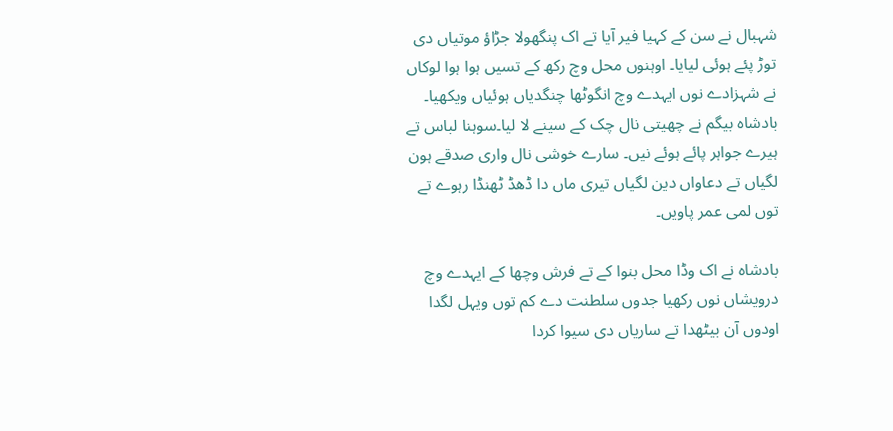شہبال نے سن کے کہیا فیر آیا تے اک پنگھولا جڑاؤ موتیاں دی توڑ پئے ہوئی لیایا۔ اوہنوں محل وچ رکھ کے تسیں ہوا ہوا لوکاں نے شہزادے نوں ایہدے وچ انگوٹھا چنگدیاں ہوئیاں ویکھیا۔ بادشاہ بیگم نے چھیتی نال چک کے سینے لا لیا۔سوہنا لباس تے ہیرے جواہر پائے ہوئے نیں۔ سارے خوشی نال واری صدقے ہون لگیاں تے دعاواں دین لگیاں تیری ماں دا ڈھڈ ٹھنڈا رہوے تے توں لمی عمر پاویں۔

بادشاہ نے اک وڈا محل بنوا کے تے فرش وچھا کے ایہدے وچ درویشاں نوں رکھیا جدوں سلطنت دے کم توں ویہل لگدا اودوں آن بیٹھدا تے ساریاں دی سیوا کردا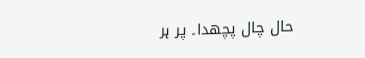حال چال پچھدا۔ پر ہر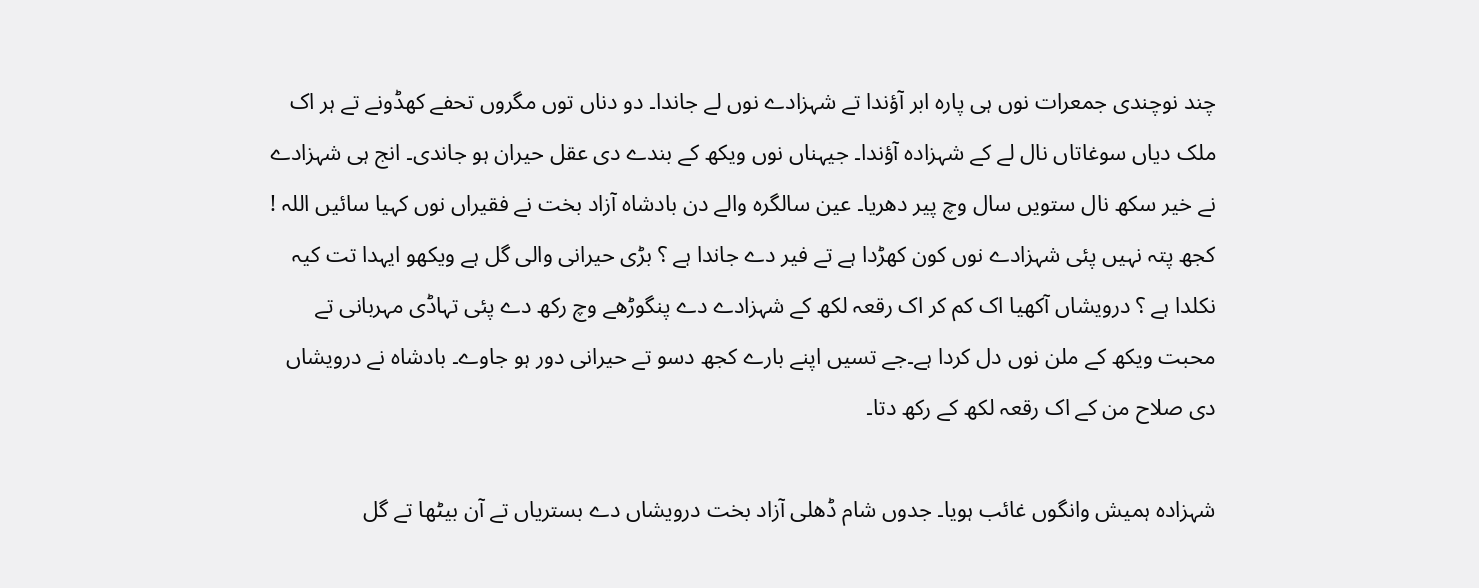چند نوچندی جمعرات نوں ہی پارہ ابر آؤندا تے شہزادے نوں لے جاندا۔ دو دناں توں مگروں تحفے کھڈونے تے ہر اک ملک دیاں سوغاتاں نال لے کے شہزادہ آؤندا۔ جیہناں نوں ویکھ کے بندے دی عقل حیران ہو جاندی۔ انج ہی شہزادے نے خیر سکھ نال ستویں سال وچ پیر دھریا۔ عین سالگرہ والے دن بادشاہ آزاد بخت نے فقیراں نوں کہیا سائیں اللہ ! کجھ پتہ نہیں پئی شہزادے نوں کون کھڑدا ہے تے فیر دے جاندا ہے ؟ بڑی حیرانی والی گل ہے ویکھو ایہدا تت کیہ نکلدا ہے ؟ درویشاں آکھیا اک کم کر اک رقعہ لکھ کے شہزادے دے پنگوڑھے وچ رکھ دے پئی تہاڈی مہربانی تے محبت ویکھ کے ملن نوں دل کردا ہے۔جے تسیں اپنے بارے کجھ دسو تے حیرانی دور ہو جاوے۔ بادشاہ نے درویشاں دی صلاح من کے اک رقعہ لکھ کے رکھ دتا۔

شہزادہ ہمیش وانگوں غائب ہویا۔ جدوں شام ڈھلی آزاد بخت درویشاں دے بستریاں تے آن بیٹھا تے گل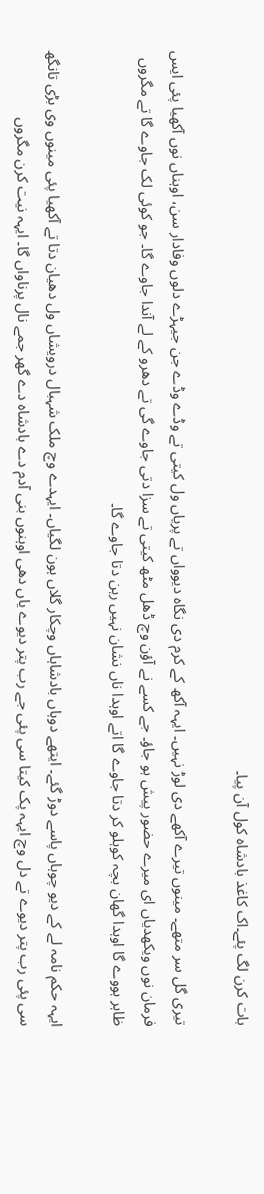بات کرن لگ پئے۔اک کاغذ بادشاہ کول آن پیا۔

تیری گل سر متھے۔ مینوں تیرے آکھے دی لوڑ نہیں۔ ایہہ آکھ کے کرم دی نگاہ دیوواں تے پریاں ول کیتی تے وڈے وڈے جن جیہڑے دلوں وفادار سن، اوہناں نوں آکھیا پئی ایس فرمان نوں ویکھدیاں ای میرے حضور پیش ہو جاؤ۔ جے کسے نے آؤن وچ ڈھل مٹھ کیتی تے سزا دتی جاوے گی تے دھرو کے لے آندا جاوے گا۔ جو کوئی لک جاوے گا تے مگروں ظاہر ہووے گا اوہدا گھان بچہ کوہلو کر دتا جاوے گا اتے اوہدا ناں نشان نہیں رہن دتا جاوے گا۔

ایہہ حکم نامہ لے کے دیو چوہاں پاسے دوڑ گئے۔ ایتھے دوہاں بادشاہاں وچکار گلاں ہون لگیاں۔ ایہدے وچ ملک شہبال درویشاں ول دھیان دتا تے آکھیا پئی مینوں وی بڑی تانگھ سی پئی رب پتر دیوے تے دل وچ ایہہ پک کیتا سی پئی جے رب پتر دیوے یاں دھی اوہنوں بنی آدم دے بادشاہ دے گھر جمے نال پرناواں گا۔ ایہہ نیت کرن مگروں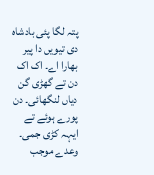پتہ لگا پئی بادشاہ دی تیویں دا پیر بھارا اے۔ اک اک دن تے گھڑی گن دیاں لنگھائی۔ دن پورے ہوئے تے ایہہ کڑی جمی۔ وعدے موجب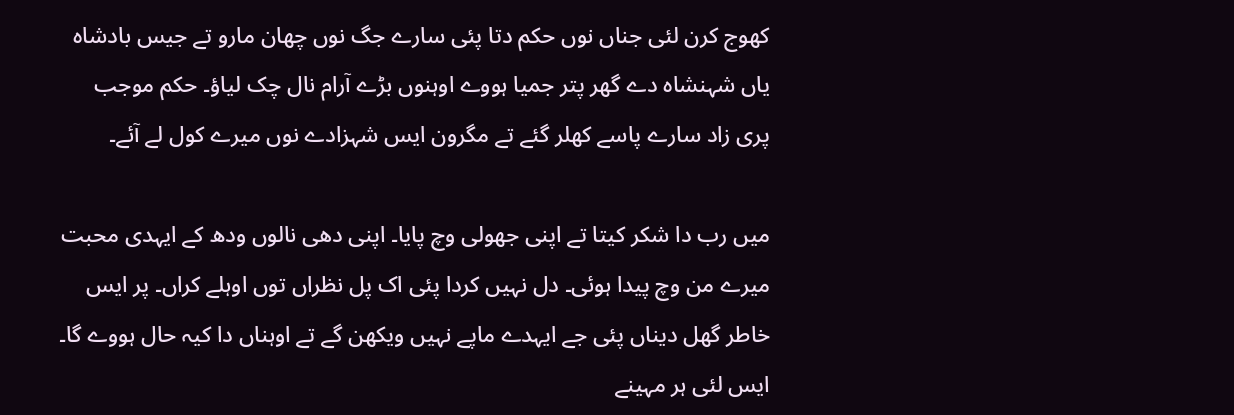کھوج کرن لئی جناں نوں حکم دتا پئی سارے جگ نوں چھان مارو تے جیس بادشاہ یاں شہنشاہ دے گھر پتر جمیا ہووے اوہنوں بڑے آرام نال چک لیاؤ۔ حکم موجب پری زاد سارے پاسے کھلر گئے تے مگرون ایس شہزادے نوں میرے کول لے آئے۔

میں رب دا شکر کیتا تے اپنی جھولی وچ پایا۔ اپنی دھی نالوں ودھ کے ایہدی محبت میرے من وچ پیدا ہوئی۔ دل نہیں کردا پئی اک پل نظراں توں اوہلے کراں۔ پر ایس خاطر گھل دیناں پئی جے ایہدے ماپے نہیں ویکھن گے تے اوہناں دا کیہ حال ہووے گا۔ ایس لئی ہر مہینے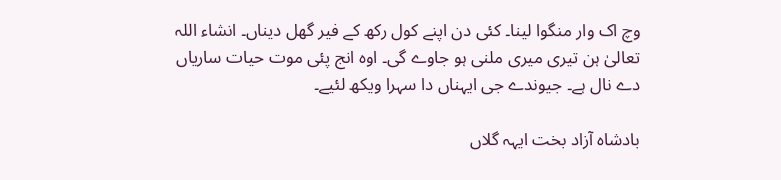وچ اک وار منگوا لینا۔ کئی دن اپنے کول رکھ کے فیر گھل دیناں۔ انشاء اللہ تعالیٰ ہن تیری میری ملنی ہو جاوے گی۔ اوہ انج پئی موت حیات ساریاں دے نال ہے۔ جیوندے جی ایہناں دا سہرا ویکھ لئیے۔

بادشاہ آزاد بخت ایہہ گلاں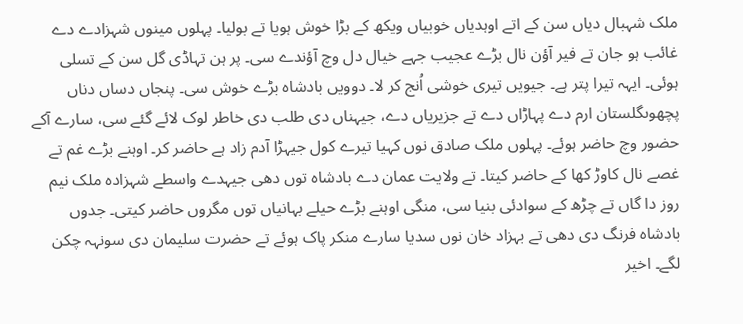ملک شہبال دیاں سن کے اتے اوہدیاں خوبیاں ویکھ کے بڑا خوش ہویا تے بولیا۔ پہلوں مینوں شہزادے دے غائب ہو جان تے فیر آؤن نال بڑے عجیب جہے خیال دل وچ آؤندے سی۔ پر ہن تہاڈی گل سن کے تسلی ہوئی۔ ایہہ تیرا پتر ہے۔ جیویں تیری خوشی اُنج کر لا۔ دوویں بادشاہ بڑے خوش سی۔ پنجاں دساں دناں پچھوںگلستان ارم دے پہاڑاں دے تے جزیریاں دے، جیہناں دی طلب دی خاطر لوک لائے گئے سی، سارے آکے حضور وچ حاضر ہوئے۔ پہلوں ملک صادق نوں کہیا تیرے کول جیہڑا آدم زاد ہے حاضر کر۔ اوہنے بڑے غم تے غصے نال کاوڑ کھا کے حاضر کیتا۔ تے ولایت عمان دے بادشاہ توں دھی جیہدے واسطے شہزادہ ملک نیم روز دا گاں تے چڑھ کے سوادئی بنیا سی، منگی اوہنے بڑے حیلے بہانیاں توں مگروں حاضر کیتی۔ جدوں بادشاہ فرنگ دی دھی تے بہزاد خان نوں سدیا سارے منکر پاک ہوئے تے حضرت سلیمان دی سونہہ چکن لگے۔ اخیر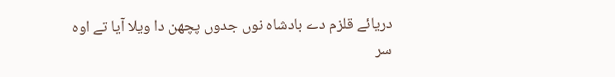دریائے قلزم دے بادشاہ نوں جدوں پچھن دا ویلا آیا تے اوہ سر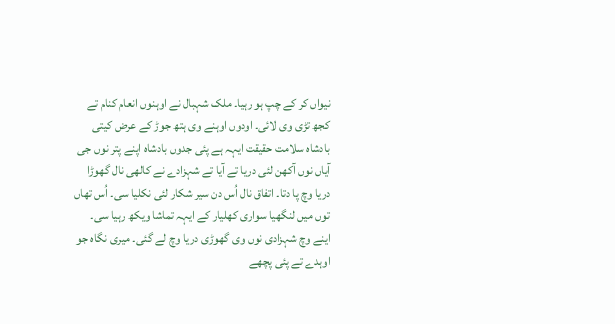نیواں کر کے چپ ہو رہیا۔ ملک شہبال نے اوہنوں انعام کنام تے کجھ تڑی وی لائی۔ اودوں اوہنے وی ہتھ جوڑ کے عرض کیتی بادشاہ سلامت حقیقت ایہہ ہے پئی جدوں بادشاہ اپنے پتر نوں جی آیاں نوں آکھن لئی دریا تے آیا تے شہزادے نے کالھی نال گھوڑا دریا وچ پا دتا۔ اتفاق نال اُس دن سیر شکار لئی نکلیا سی۔ اُس تھاں توں میں لنگھیا سواری کھلیار کے ایہہ تماشا ویکھ رہیا سی۔ اینے وچ شہزادی نوں وی گھوڑی دریا وچ لے گئی۔ میری نگاہ جو اوہدے تے پئی پچھے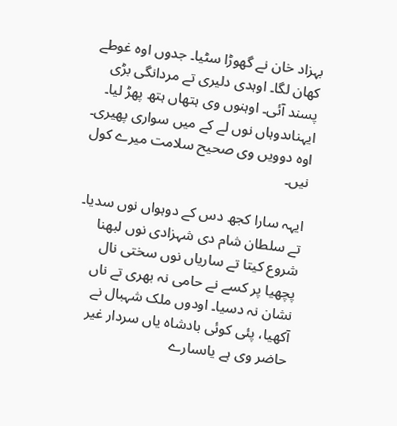بہزاد خان نے گھوڑا سٹیا۔ جدوں اوہ غوطے کھان لگا۔ اوہدی دلیری تے مردانگی بڑی پسند آئی۔ اوہنوں وی ہتھاں ہتھ پھڑ لیا۔ ایہناںدوہاں نوں لے کے میں سواری پھیری۔ اوہ دوویں وی صحیح سلامت میرے کول نیں۔

ایہہ سارا کجھ دس کے دوہواں نوں سدیا۔ تے سلطان شام دی شہزادی نوں لبھنا شروع کیتا تے ساریاں نوں سختی نال پچھیا پر کسے نے حامی نہ بھری تے ناں نشان نہ دسیا۔ اودوں ملک شہبال نے آکھیا، پئی کوئی بادشاہ یاں سردار غیر حاضر وی ہے یاںسارے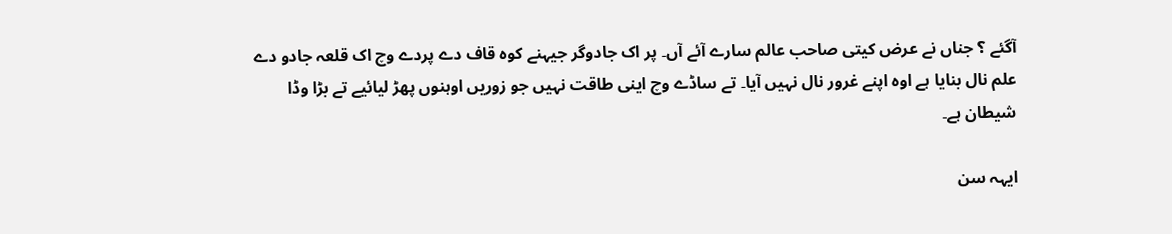آگئے ؟ جناں نے عرض کیتی صاحب عالم سارے آئے آں۔ پر اک جادوگر جیہنے کوہ قاف دے پردے وچ اک قلعہ جادو دے علم نال بنایا ہے اوہ اپنے غرور نال نہیں آیا۔ تے ساڈے وچ اینی طاقت نہیں جو زوریں اوہنوں پھڑ لیائیے تے بڑا وڈا شیطان ہے۔

ایہہ سن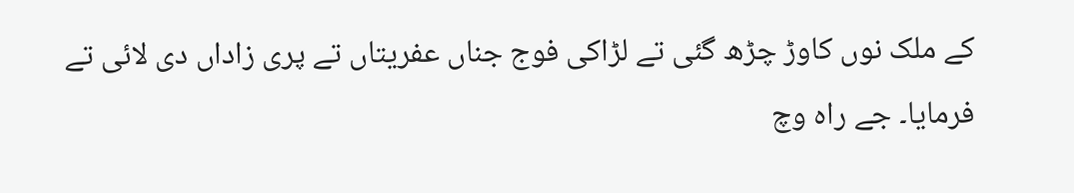کے ملک نوں کاوڑ چڑھ گئی تے لڑاکی فوج جناں عفریتاں تے پری زاداں دی لائی تے فرمایا۔ جے راہ وچ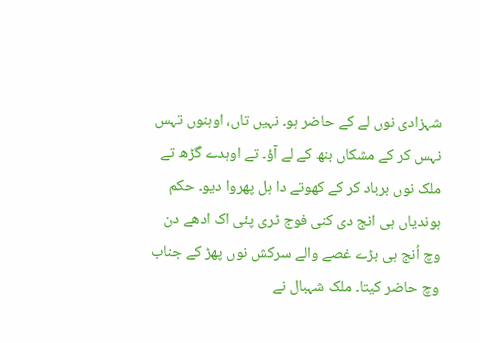شہزادی نوں لے کے حاضر ہو۔ نہیں تاں، اوہنوں تہس نہس کر کے مشکاں بنھ کے لے آؤ۔ تے اوہدے گڑھ تے ملک نوں برباد کر کے کھوتے دا ہل پھروا دیو۔ حکم ہوندیاں ہی انج دی کنی فوج ٹری پئی اک ادھے دن وچ اُنج ہی بڑے غصے والے سرکش نوں پھڑ کے جناب وچ حاضر کیتا۔ ملک شہبال نے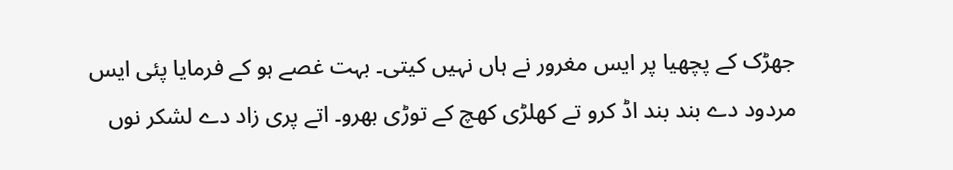جھڑک کے پچھیا پر ایس مغرور نے ہاں نہیں کیتی۔ بہت غصے ہو کے فرمایا پئی ایس مردود دے بند بند اڈ کرو تے کھلڑی کھچ کے توڑی بھرو۔ اتے پری زاد دے لشکر نوں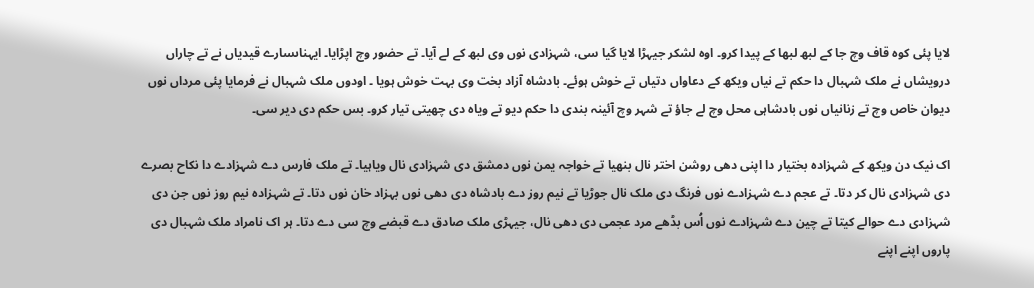لایا پئی کوہ قاف وچ جا کے لبھ لبھا کے پیدا کرو۔ اوہ لشکر جیہڑا لایا گیا سی، شہزادی نوں وی لبھ کے لے آیا۔ تے حضور وچ اپڑایا۔ ایہناںسارے قیدیاں نے تے چاراں درویشاں نے ملک شہبال دا حکم تے نیاں ویکھ کے دعاواں دتیاں تے خوش ہوئے۔ بادشاہ آزاد بخت وی بہت خوش ہویا ۔ اودوں ملک شہبال نے فرمایا پئی مرداں نوں دیوان خاص وچ تے زنانیاں نوں بادشاہی محل وچ لے جاؤ تے شہر وچ آئینہ بندی دا حکم دیو تے ویاہ دی چھیتی تیار کرو۔ بس حکم دی دیر سی۔

اک نیک دن ویکھ کے شہزادہ بختیار دا اپنی دھی روشن اختر نال بنھیا تے خواجہ یمن نوں دمشق دی شہزادی نال ویاہیا۔ تے ملک فارس دے شہزادے دا نکاح بصرے دی شہزادی نال کر دتا۔ تے عجم دے شہزادے نوں فرنگ دی ملک نال جوڑیا تے نیم روز دے بادشاہ دی دھی نوں بہزاد خان نوں دتا۔ تے شہزادہ نیم روز نوں جن دی شہزادی دے حوالے کیتا تے چین دے شہزادے نوں اُس بڈھے مرد عجمی دی دھی نال، جیہڑی ملک صادق دے قبضے وچ سی دے دتا۔ ہر اک نامراد ملک شہبال دی پاروں اپنے اپنے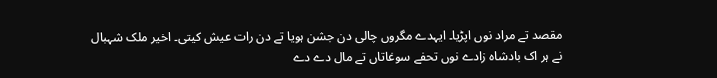مقصد تے مراد نوں اپڑیا۔ ایہدے مگروں چالی دن جشن ہویا تے دن رات عیش کیتی۔ اخیر ملک شہبال نے ہر اک بادشاہ زادے نوں تحفے سوغاتاں تے مال دے دے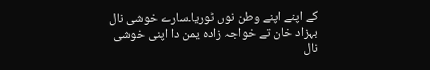کے اپنے اپنے وطن نوں ٹوریا۔سارے خوشی نال بہزاد خان تے خواجہ زادہ یمن دا اپنی خوشی نال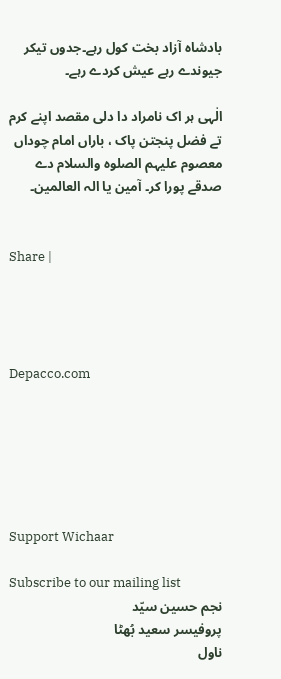بادشاہ آزاد بخت کول رہے۔جدوں تیکر جیوندے رہے عیش کردے رہے۔

الٰہی ہر اک نامراد دا دلی مقصد اپنے کرم تے فضل پنجتن پاک ، باراں امام چوداں معصوم علیہم الصلوہ والسلام دے صدقے پورا کر۔ آمین یا الہ العالمین۔


Share |




Depacco.com






Support Wichaar

Subscribe to our mailing list
نجم حسین سیّد
پروفیسر سعید بُھٹا
ناول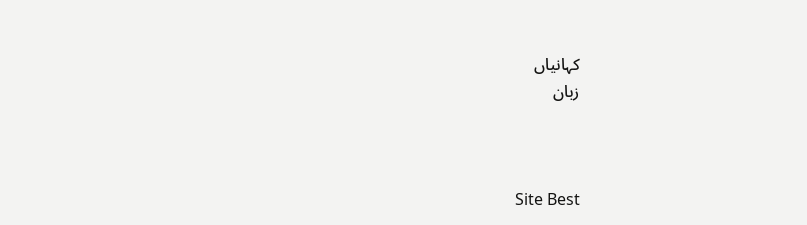کہانیاں
زبان



Site Best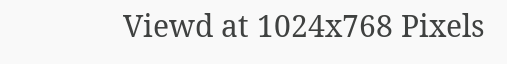Viewd at 1024x768 Pixels